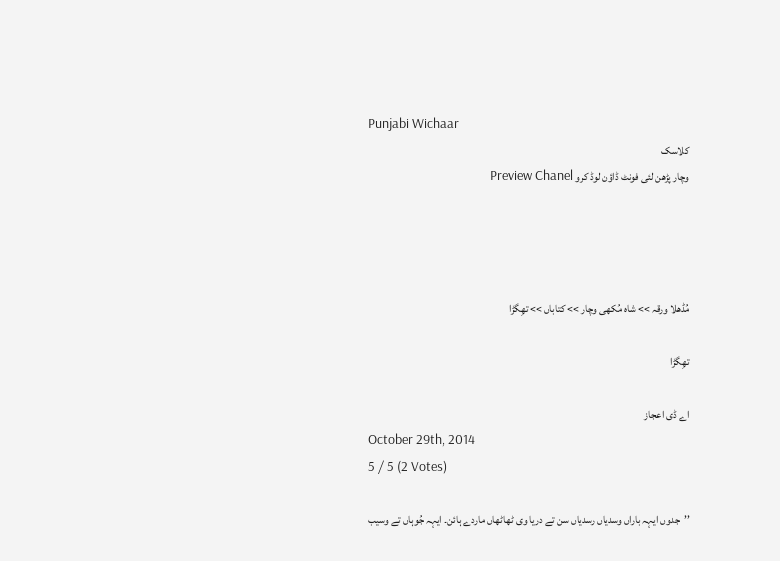Punjabi Wichaar
کلاسک
وچار پڑھن لئی فونٹ ڈاؤن لوڈ کرو Preview Chanel




مُڈھلا ورقہ >> شاہ مُکھی وچار >> کتاباں >> تھِگڑا

تھِگڑا

اے ڈی اعجاز
October 29th, 2014
5 / 5 (2 Votes)

’’جدوں ایہہ باراں وسدیاں رسدیاں سن تے دریا وی ٹھاٹھاں ماردے ہائن۔ ایہہ جُوہاں تے وسیب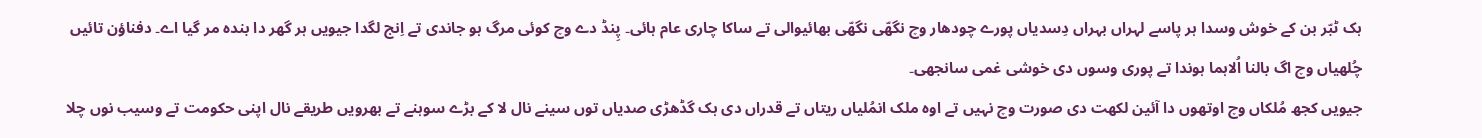ہک ٹبّر بن کے خوش وسدا ہر پاسے لہراں بہراں دِسدیاں پورے چودھار وچ نگھّی نگھّی بھائیوالی تے ساکا چاری عام ہائی۔ پِنڈ دے وچ کوئی مرگ ہو جاندی تے اِنج لگدا جیویں ہر گھر دا بندہ مر گیا اے۔ دفناؤن تائیں چُلھیاں وچ اگ بالنا اُلاہما ہوندا تے پوری وسوں دی خوشی غمی سانجھی۔
جیویں کجھ مُلکاں وچ اوتھوں دا آئین لکھت دی صورت وچ نہیں تے اوہ ملک انمُلیاں ریتاں تے قدراں دی ہک گڈھڑی صدیاں توں سینے نال لا کے بڑے سوہنے تے بھرویں طریقے نال اپنی حکومت تے وسیب نوں چلا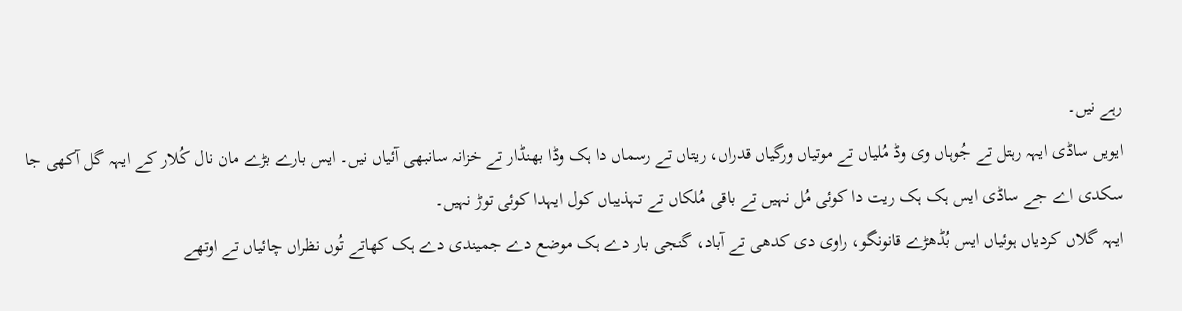رہے نیں۔
ایویں ساڈی ایہہ رہتل تے جُوہاں وی وڈ مُلیاں تے موتیاں ورگیاں قدراں، ریتاں تے رسماں دا ہک وڈا بھنڈار تے خزانہ سانبھی آئیاں نیں۔ ایس بارے بڑے مان نال کُلار کے ایہہ گل آکھی جا سکدی اے جے ساڈی ایس ہک ہک ریت دا کوئی مُل نہیں تے باقی مُلکاں تے تہذیباں کول ایہدا کوئی توڑ نہیں۔
ایہہ گلاں کردیاں ہوئیاں ایس بُڈھڑے قانونگو، راوی دی کدھی تے آباد، گنجی بار دے ہک موضع دے جمیندی دے ہک کھاتے تُوں نظراں چائیاں تے اوتھے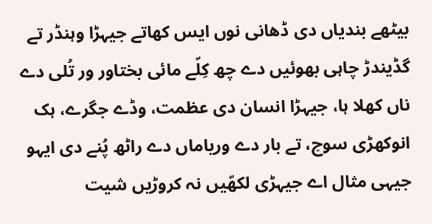بیٹھے بندیاں دی ڈھانی نوں ایس کھاتے جیہڑا وہنڈر تے گڈیندڑ چاہی بھوئیں دے چھ کِلّے مائی بختاور ور تُلی دے ناں کھلا ہا، جیہڑا انسان دی عظمت، وڈے جگرے، ہک انوکھڑی سوچ، تے بار دے وریاماں دے راٹھ پُنے دی ایہو جیہی مثال اے جیہڑی لکھّیں نہ کروڑیں شیت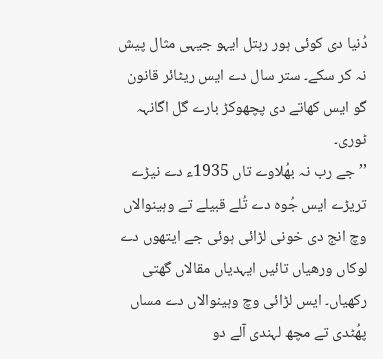دُنیا دی کوئی ہور رہتل ایہو جیہی مثال پیش نہ کر سکے۔ ستر سال دے ایس ریٹائر قانون گو ایس کھاتے دی پچھوکڑ بارے گل اگانہہ ٹوری۔
’’جے رب نہ بھُلاوے تاں 1935ء دے نیڑے تریڑے ایس جُوہ دے تُلے قبیلے تے وہینوالاں وچ انج دی خونی لڑائی ہوئی جے ایتھوں دے لوکاں ورھیاں تائیں ایہدیاں مقالاں گھتی رکھیاں۔ ایس لڑائی وچ وہینوالاں دے مساں پھُٹدی تے مچھ لہندی آلے دو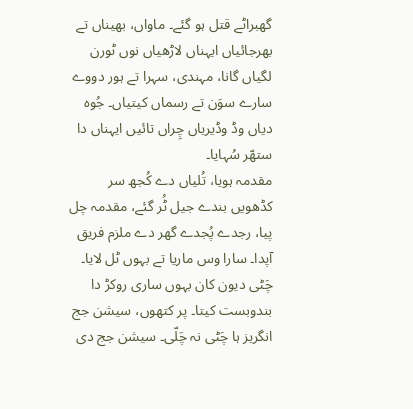گھبراٹے قتل ہو گئے۔ ماواں، بھیناں تے بھرجائیاں ایہناں لاڑھیاں نوں ٹورن لگیاں گانا، مہندی، سہرا تے ہور دووے سارے سوَن تے رسماں کیتیاں۔ جُوہ دیاں وڈ وڈیریاں چِراں تائیں ایہناں دا ستھّر سُہایا۔
مقدمہ ہویا، تُلیاں دے کُجھ سر کڈھویں بندے جیل ٹُر گئے، مقدمہ چل پیا، رجدے پُجدے گھر دے ملزم فریق آپدا۔ سارا وس ماریا تے بہوں ٹل لایا۔ چَٹی دیون کان بہوں ساری روکڑ دا بندوبست کیتا۔ پر کتھوں، سیشن جج انگریز ہا چَٹی نہ چَلّی۔ سیشن جج دی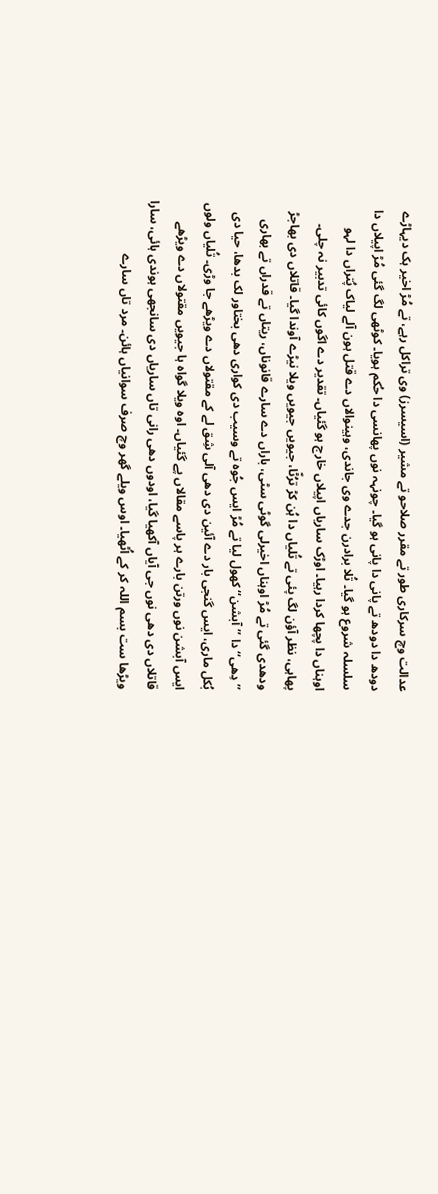عدالت وچ سرکاری طور تے مقرر صلاحو تے مشیر (اسیسرز) وی تراکل رہے، تے مُڑ اخیر ہک دیہاڑے دودھ دا دودھ تے پانی دا پانی ہو گیا۔ چونہہ نوں پھانسی دا حُکم ہویا۔ کوٹھی لگ گئی مُڑ اپیلاں دا سلسلہ شروع ہو گیا۔ تُلا برادرن جدے وی جاندی، وہینوالاں دے قتل ہون آلے لیاک پُتراں دا لہو اوہناں دا پچھا کردا رہیا۔ اوڑک ساریاں اپیلاں خارج ہو گئیاں۔ تقدیر دے اگوں کائی تدبیر نہ چلی۔ پھاہی، نظر آؤن لگ پئی تے تُلیاں دا ہُن کڑ ترُٹّا، جیویں جیویں ویلا نیڑے آوندا گیا۔ قاتلاں دی بھاجڑ ودھدی گئی تے مُڑ اوہناں اخیرلی گوٹی سٹی، باراں دے سارے قانوناں، ریتاں تے قدراں تے بھاری ’’دِھی‘‘ دا ’’آبشن‘‘ کھول لیا تے مُڑ ایس جُوہ تے وسیب دی کواری دھی بختاور لک بدھا، حیا دی بُکل ماری، ایس گنجی بار دے آئین دی دھی آلی شِق لے کے مقتولاں دے ویڑھے جا وڑی۔ تُلیاں ولوں ایس آبشن نوں ورتن بارے ہر پاسے مقالاں پے گئیاں۔ اوہ ویلا گواہ ہا جیویں مقتولاں دے ویڑھے قاتلاں دی دھی نوں جی آیاں آکھیا گیا، اودوں دھی رانی تاں ساریاں دی سانجھی ہوندی ہائی، سارا ویڑھا ست بسم اللہ کر کے اُٹھیا۔ اوس ویلے گھر وچ صرف سوانیاں ہائن۔ مرد تاں سارے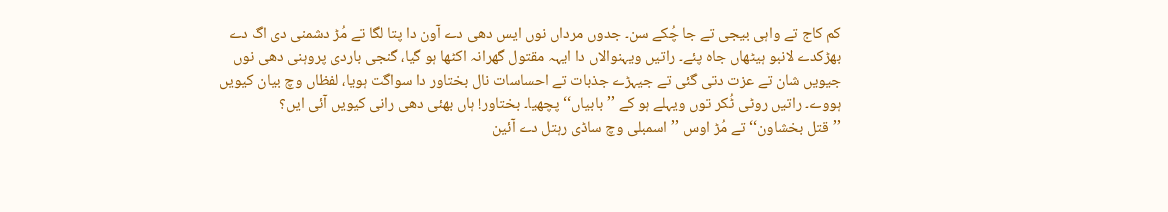کم کاج تے واہی بیجی تے جا چُکے سن۔ جدوں مرداں نوں ایس دھی دے آون دا پتا لگا تے مُڑ دشمنی دی اگ دے بھڑکدے لانبو ہیٹھاں جاہ پئے۔ راتیں ویہنوالاں دا ایہہ مقتول گھرانہ اکٹھا ہو گیا، گنجی باردی پروہنی دھی نوں جیویں شان تے عزت دتی گئی تے جیہڑے جذبات تے احساسات نال بختاور دا سواگت ہویا، لفظاں وچ بیان کیویں ہووے۔ راتیں روٹی ٹُکر توں ویہلے ہو کے ’’بابیاں‘‘ پچھیا۔ بختاور! ہاں بھئی دھی رانی کیویں آئی ایں؟
’’قتل بخشاون‘‘ تے مُڑ اوس ’’اسمبلی وچ ساڈی رہتل دے آئین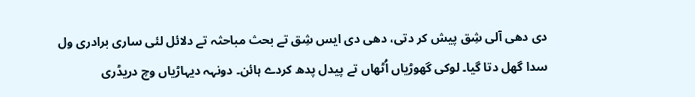دی دھی آلی شِق پیش کر دتی، دھی دی ایس شِق تے بحث مباحثہ تے دلائل لئی ساری برادری ول سدا گھل دتا گیا۔ لوکی گھوڑیاں اُٹھاں تے پیدل پدھ کردے ہائن۔ دونہہ دیہاڑیاں وچ دریڈری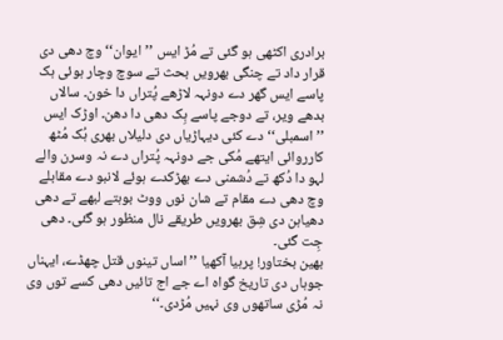برادری اکٹھی ہو گئی تے مُڑ ایس ’’ایوان‘‘ وچ دھی دی قرار داد تے چنگی بھرویں بحث تے سوچ وچار ہوئی ہک پاسے ایس گھر دے دونہہ لاڑھے پُتراں دا خون۔ سالاں بدھے ویر، تے دوجے پاسے ہِک دھی دا دھن۔ اوڑک ایس ’’اسمبلی‘‘ دے کئی دیہاڑیاں دی دلیلاں بھری ہُک مُٹھ کارروائی ایتھے مُکی جے دونہہ پُتراں دے نہ وسرن والے لہو دا دُکھ تے دُشمنی دے بھڑکدے ہوئے لانبو دے مقابلے وچ دھی دے مقام تے شان نوں ووٹ بوہتے لبھے تے دھی دھیاہن دی شِق بھرویں طریقے نال منظور ہو گئی۔ دھی جِت گئی۔
بھین بختاور! پرہیا آکھیا ’’اساں تینوں قتل چھڈے، ایہناں جوہاں دی تاریخ گواہ اے جے اج تائیں دھی کسے توں وی نہ مُڑی ساتھوں وی نہیں مُڑدی۔‘‘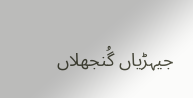جیہڑیاں گُنجھلاں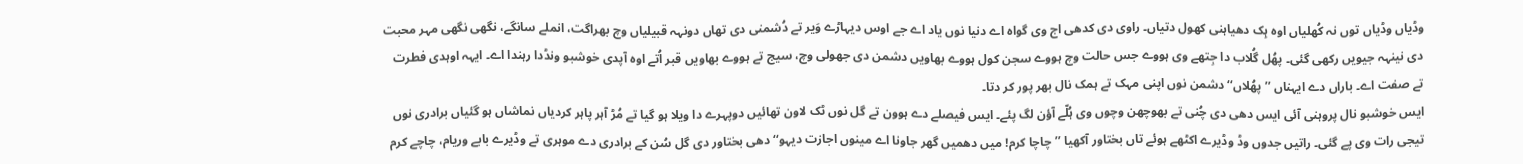وڈیاں وڈیاں توں نہ کُھلیاں اوہ ہِک دھیاہنی کھول دتیاں۔ راوی دی کدھی اج وی گواہ اے دنیا نوں یاد اے جے اوس دیہاڑے وَیر تے دُشمنی دی تھاں دونہہ قبیلیاں وچ بھراگت، انملے سانگے، نگھی نگھی مہر محبت دی نینہہ جیویں رکھی گئی۔ پھُل گُلاب دا جِتھے وی ہووے جس حالت وچ ہووے سجن کول ہووے بھاویں دشمن دی جھولی وچ، سیج تے ہووے بھاویں قبر اُتے اوہ آپدی خوشبو ونڈدا رہندا اے۔ ایہہ اوہدی فطرت تے صفت اے۔ باراں دے ایہناں ’’پھُلاں‘‘ دشمن نوں اپنی مہک تے ہمک نال بھر پور کر دتا۔
ایس خوشبو نال پروہنی آئی ایس دھی دی چُنی تے بھوچھن وچوں وی ہُلّے آؤن لگ پئے۔ ایس فیصلے دے ہوون تے گل نوں ٹک لاون تھائیں دوپہرے دا ویلا ہو گیا تے مُڑ آہر پاہر کردیاں نماشاں ہو گئیاں برادری نوں تیجی رات وی پے گئی۔ راتیں جدوں وڈ وڈیرے اکٹھے ہوئے تاں بختاور آکھیا ’’چاچا کرم! میں دھمیں گھر جاونا اے مینوں اجازت دیہو‘‘ دھی بختاور دی گل سُن کے برادری دے موہری تے وڈیرے بابے وریام، چاچے کرم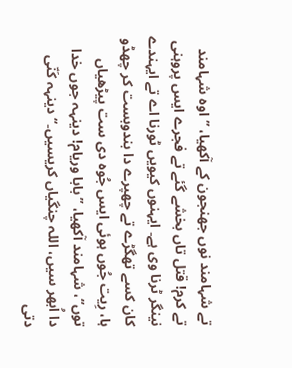تے شہامند نوں جھنجون کے آکھیا، ’’اوہ شہامند تے کرم! قتل تاں بخشے گئے تے فجرے ایس پروہنی نینگر ٹرنا وی ہے۔ ایہنوں کیویں ٹورنا اے تے ایہندے کان کسے تھگڑے تے چھپرے دا بندوبست کر چھڈو ہا، رِیت جُوں ہوئی ایس جُوہ دی ست پیڑھیاں توں‘‘، شہامند آکھیا، ’’بابا وریام! دینہہ جوں خدا دا اُبھر سیں، اللہ چنگیاں کریسیں۔‘‘ دینہہ کَنّی دتی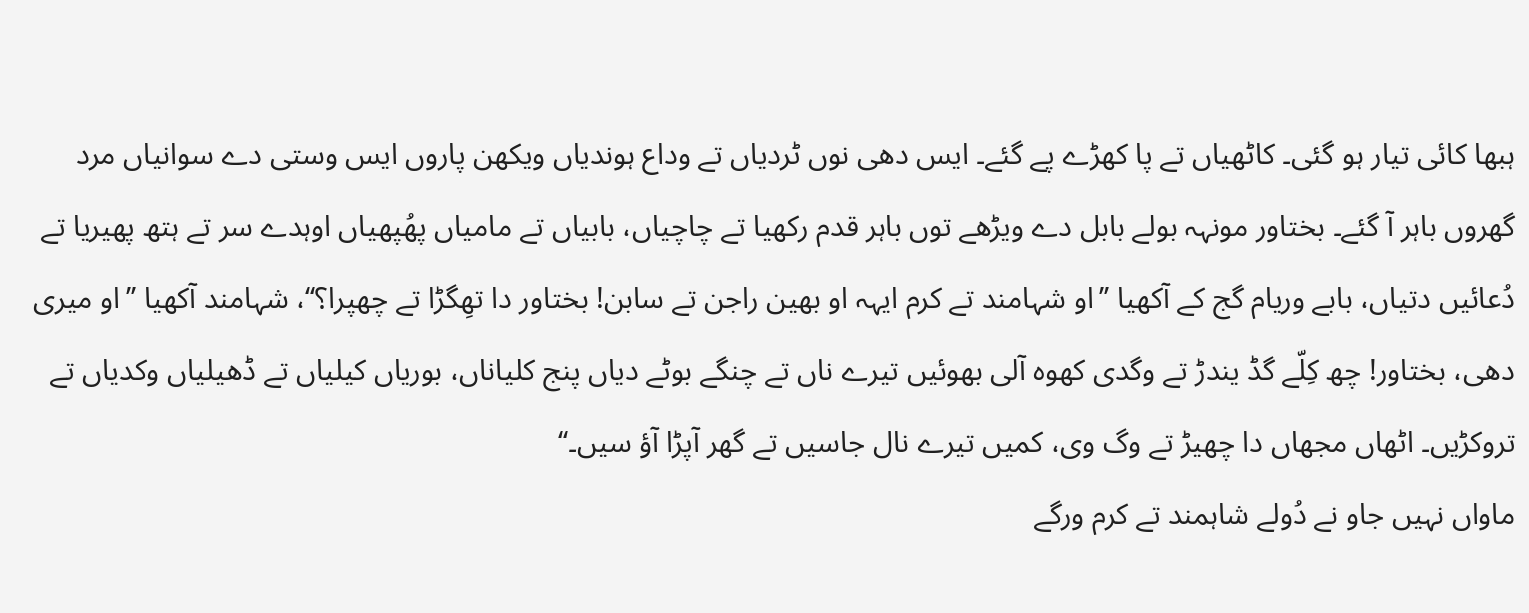ہبھا کائی تیار ہو گئی۔ کاٹھیاں تے پا کھڑے پے گئے۔ ایس دھی نوں ٹردیاں تے وداع ہوندیاں ویکھن پاروں ایس وستی دے سوانیاں مرد گھروں باہر آ گئے۔ بختاور مونہہ بولے بابل دے ویڑھے توں باہر قدم رکھیا تے چاچیاں، بابیاں تے مامیاں پھُپھیاں اوہدے سر تے ہتھ پھیریا تے دُعائیں دتیاں، بابے وریام گج کے آکھیا ’’او شہامند تے کرم ایہہ او بھین راجن تے سابن! بختاور دا تھِگڑا تے چھپرا؟‘‘، شہامند آکھیا ’’او میری دھی، بختاور! چھ کِلّے گڈ یندڑ تے وگدی کھوہ آلی بھوئیں تیرے ناں تے چنگے بوٹے دیاں پنج کلیاناں، بوریاں کیلیاں تے ڈھیلیاں وکدیاں تے تروکڑیں۔ اٹھاں مجھاں دا چھیڑ تے وگ وی، کمیں تیرے نال جاسیں تے گھر آپڑا آؤ سیں۔‘‘
ماواں نہیں جاو نے دُولے شاہمند تے کرم ورگے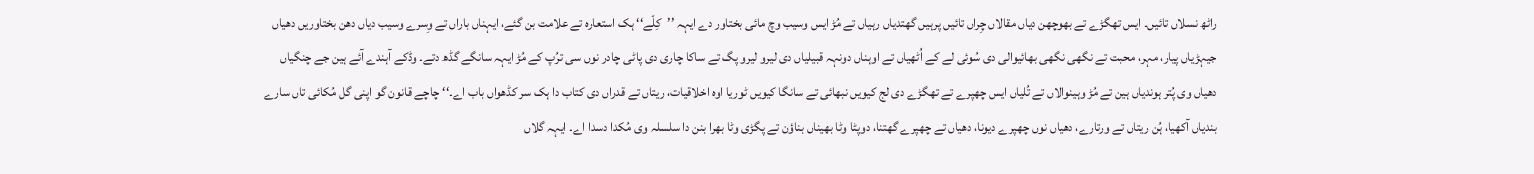راٹھ نسلاں تائیں۔ ایس تھگڑے تے بھوچھن دیاں مقالاں چِراں تائیں پرہیں گھتدیاں رہیاں تے مُڑ ایس وسیب وچ مائی بختاور دے ایہہ ’’کِلّے‘‘ ہک استعارہ تے علامت بن گئے، ایہناں باراں تے وِسرے وسیب دیاں دھن بختاوریں دھیاں جیہڑیاں پیار، مہر، محبت تے نگھی نگھی بھائیوالی دی سُوئی لے کے اُٹھیاں تے اوہناں دونہہ قبیلیاں دی لیرو لیرو پگ تے ساکا چاری دی پاٹی چادر نوں سی ترُپ کے مُڑ ایہہ سانگے گڈھ دتے۔ وڈکے آہندے آئے ہین جے چنگیاں دھیاں وی پُتر ہوندیاں ہین تے مُڑ وہینوالاں تے تُلیاں ایس چھپرے تے تھگڑے دی لج کیویں نبھائی تے سانگا کیویں ٹوریا اوہ اخلاقیات، ریتاں تے قدراں دی کتاب دا ہک سر کڈھواں باب اے۔‘‘ چاچے قانون گو اپنی گل مُکائی تاں سارے بندیاں آکھیا، ہُن ریتاں تے ورتارے، دھیاں نوں چھپرے دیونا، دھیاں تے چھپرے گھتنا، دوپٹا وٹا بھیناں بناؤن تے پگڑی وٹا بھرا بنن دا سلسلہ وی مُکدا دسدا اے۔ ایہہ گلاں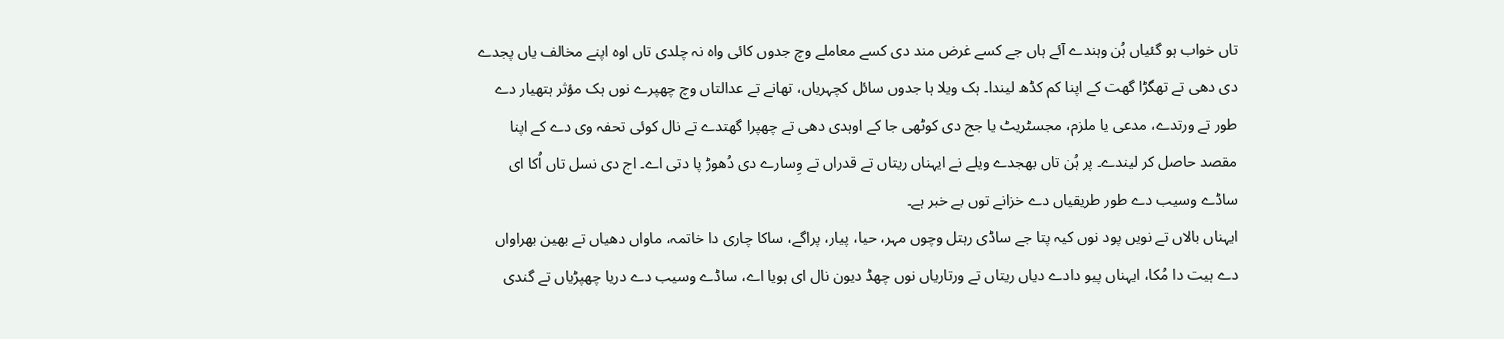تاں خواب ہو گئیاں ہُن وہندے آئے ہاں جے کسے غرض مند دی کسے معاملے وچ جدوں کائی واہ نہ چلدی تاں اوہ اپنے مخالف یاں پجدے دی دھی تے تھگڑا گھت کے اپنا کم کڈھ لیندا۔ ہک ویلا ہا جدوں سائل کچہریاں، تھانے تے عدالتاں وچ چھپرے نوں ہک مؤثر ہتھیار دے طور تے ورتدے، مدعی یا ملزم، مجسٹریٹ یا جج دی کوٹھی جا کے اوہدی دھی تے چھپرا گھتدے تے نال کوئی تحفہ وی دے کے اپنا مقصد حاصل کر لیندے۔ پر ہُن تاں بھجدے ویلے نے ایہناں ریتاں تے قدراں تے وِسارے دی دُھوڑ پا دتی اے۔ اج دی نسل تاں اُکا ای ساڈے وسیب دے طور طریقیاں دے خزانے توں بے خبر ہے۔
ایہناں بالاں تے نویں پود نوں کیہ پتا جے ساڈی رہتل وچوں مہر، حیا، پیار، پراگے، ساکا چاری دا خاتمہ، ماواں دھیاں تے بھین بھراواں دے ہیت دا مُکا، ایہناں پیو دادے دیاں ریتاں تے ورتاریاں نوں چھڈ دیون نال ای ہویا اے، ساڈے وسیب دے دریا چھپڑیاں تے گندی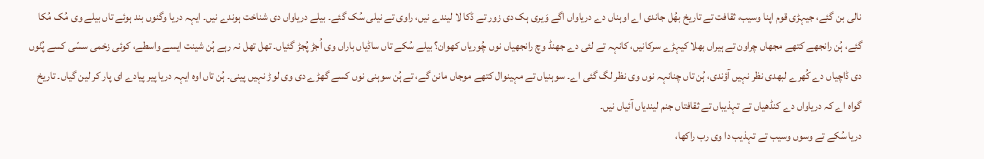نالی بن گئے، جیہڑی قوم اپنا وسیب، ثقافت تے تاریخ بھُل جاندی اے اوہناں دے دریاواں اگے وَیری ہک دی زور تے ڈکا لا لیندے نیں، راوی تے نیلی سُک گئے۔ بیلے دریاواں دی شناخت ہوندے نیں۔ ایہہ دریا وگنوں بند ہوئے تاں بیلے وی مُک مُکا گئے، ہُن رانجھے کتھے مجھاں چراون تے ہیراں بھلا کیہڑے سرکانیں، کانہہ تے لئی دے جھنڈ وچ رانجھیاں نوں چُوریاں کھوان؟ بیلے سُکے تاں ساڈیاں باراں وی اُجڑ پُجڑ گئیاں۔ تھل تھل نہ رہے ہُن شینت ایسے واسطے، کوئی زخمی سسّی کسے پُنّوں دی ڈاچیاں دے کُھرے لبھدی نظر نہیں آؤندی، ہُن تاں چنانہہ نوں وی نظر لگ گئی اے۔ سوہنیاں تے مہینوال کتھے موجاں مانن گے، تے ہُن سوہنی نوں کسے گھڑے دی وی لوڑ نہیں پینی۔ ہُن تاں اوہ ایہہ دریا پیر پیادے ای پار کر لین گیاں۔ تاریخ گواہ اے کہ دریاواں دے کنڈھیاں تے تہذیباں تے ثقافتاں جنم لیندیاں آئیاں نیں۔
دریا سُکے تے وسوں وسیب تے تہذیب دا وی رب راکھا،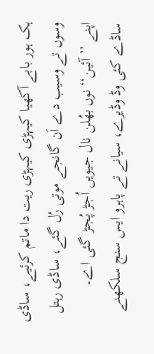ہک ہور بابے آکھیا کیہڑی کیہڑی ریت دا ماتم کرئیے، ساڈی وسوں تے وسیب دے اَن گانجے موتی رُل گئے، ساڈی رہتل اپنے ’’آئین‘‘ نوں بھُلن نال جیویں اُجڑ پُجڑ گئی اے۔
ساڈے کئی وڈ وڈیرے، سیانے تے پاہرو ایس سنج سلکھنے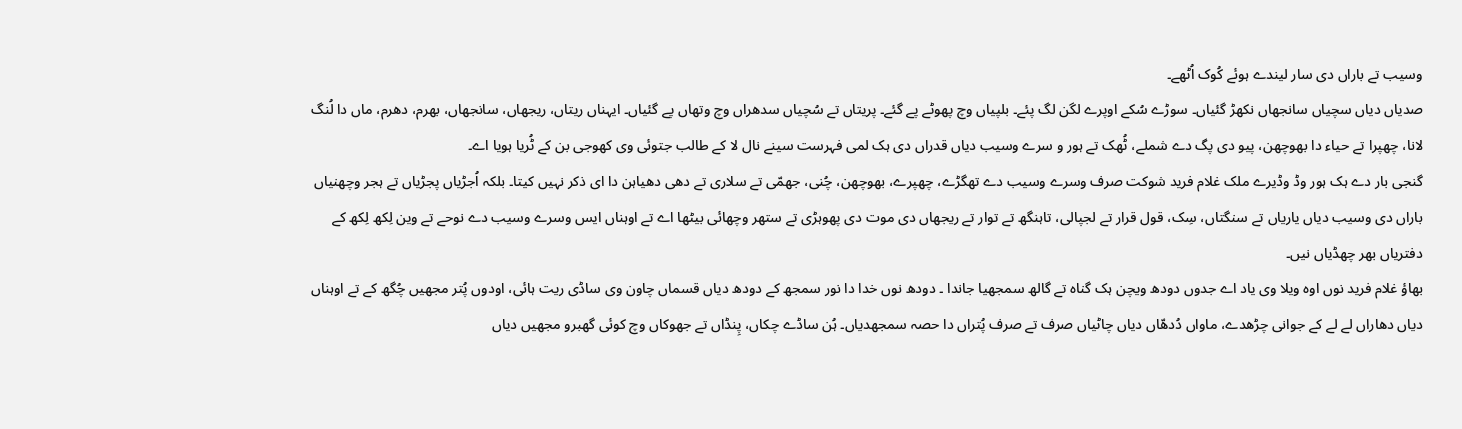وسیب تے باراں دی سار لیندے ہوئے کُوک اُٹھے۔
صدیاں دیاں سچیاں سانجھاں نکھڑ گئیاں۔ سوڑے سُکے اوپرے لگن لگ پئے۔ بلپیاں وچ پھوٹے پے گئے۔ پریتاں تے سُچیاں سدھراں وچ وتھاں پے گئیاں۔ ایہناں ریتاں، ریجھاں، سانجھاں، بھرم، دھرم، ماں دا لُنگ لانا، چھپرا تے حیاء دا بھوچھن، پیو دی پگ دے شملے، ٹُھک تے ہور و سرے وسیب دیاں قدراں دی ہک لمی فہرست سینے نال لا کے طالب جتوئی وی کھوجی بن کے ٹُریا ہویا اے۔
گنجی بار دے ہک ہور وڈ وڈیرے ملک غلام فرید شوکت صرف وسرے وسیب دے تھگڑے، چھپرے، بھوچھن، چُنی، جھمّی تے سلاری تے دھی دھیاہن دا ای ذکر نہیں کیتا۔ بلکہ اُجڑیاں پجڑیاں تے ہجر وچھنیاں باراں دی وسیب دیاں یاریاں تے سنگتاں، سِک، قول قرار تے لجپالی، تاہنگھ تے توار تے ریجھاں دی موت دی پھوہڑی تے ستھر وچھائی بیٹھا اے تے اوہناں ایس وسرے وسیب دے نوحے تے وین لِکھ لِکھ کے دفتریاں بھر چھڈیاں نیں۔
بھاؤ غلام فرید نوں اوہ ویلا وی یاد اے جدوں دودھ ویچن ہک گناہ تے گالھ سمجھیا جاندا ۔ دودھ نوں خدا دا نور سمجھ کے دودھ دیاں قسماں چاون وی ساڈی ریت ہائی، اودوں پُتر مجھیں چُگھ کے تے اوہناں دیاں دھاراں لے لے کے جوانی چڑھدے، ماواں دُدھّاں دیاں چاٹیاں صرف تے صرف پُتراں دا حصہ سمجھدیاں۔ ہُن ساڈے چکاں، پِنڈاں تے جھوکاں وچ کوئی گھبرو مجھیں دیاں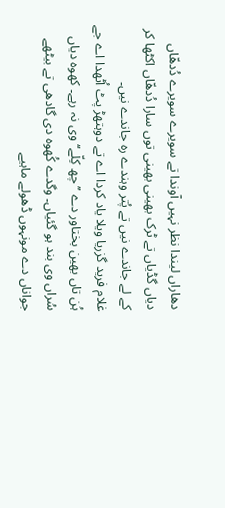دھاراں لیندا نظر نہیں آوندا تے سویرے سویرے دُدھّاں دیاں گڈیاں تے ٹرک بھینی بھینی توں سارا دُدھّاں اکٹھا کر کے لے جاندے نیں تے پُتر وہندے رہ جاندے نیں۔
غلام فرید گزریا ویلا یاد کردا اے تے دوہتھڑ پٹ اُٹھدا اے جے ہُن تاں بھین بختاور دے ’’چھ کِلّے‘‘ وی نہ رہے۔ کھوہ دیاں سُراں وی بند ہو گئیاں۔ وگدے کُھوہ دی گادھی تے بیٹھے جواناں دے مونہوں ڈھولے ماہیے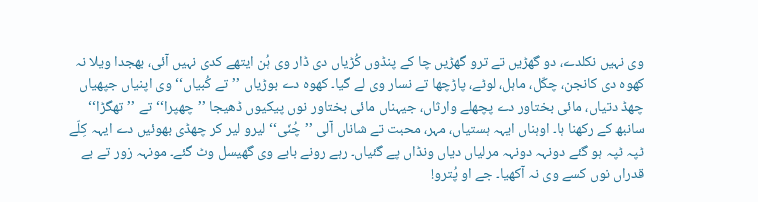وی نہیں نکلدے، دو گھڑیں تے ترو گھڑیں چا کے پنڈوں کُڑیاں دی ڈار وی ہُن ایتھے کدی نہیں آئی، بھجدا ویلا نہ کھوہ دی کانجن، چکّل، ماہل، لوٹے، پاڑچھا تے نسار وی لے گیا۔ کھوہ دے بوڑیاں ’’تے کُبیاں‘‘ وی اپنیاں جپھیاں چھڈ دتیاں، مائی بختاور دے پچھلے وارثاں، جیہناں مائی بختاور نوں پیکیوں ڈھیجا ’’چھپرا‘‘ تے ’’تھگڑا‘‘ سانبھ کے رکھنا ہا۔ اوہناں ایہہ ہستیاں، مہر، محبت تے شاناں آلی ’’چُنّی‘‘ لیرو لیر کر چھڈی بھوئیں دے ایہہ کِلّے ٹپہ ٹپہ ہو گئے دونہہ دونہہ مرلیاں دیاں ونڈاں پے گئیاں۔ رہے رونے بابے وی گھیسل وٹ گئے۔ مونہہ زور تے بے قدراں نوں کسے وی نہ آکھیا۔ جے او پُترو!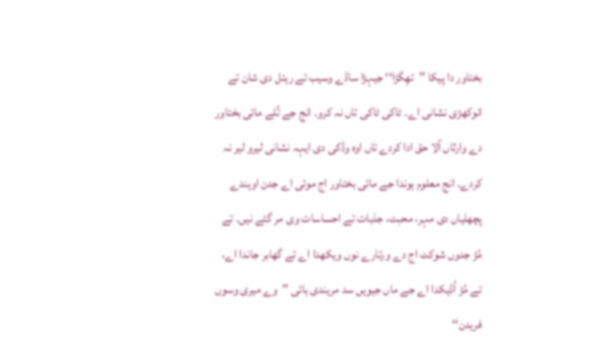بختاور دا پیکا ’’تھِگڑا‘‘ جیہڑا ساڈے وسیب تے رہتل دی شان تے انوکھڑی نشانی اے۔ ٹاکی ٹاکی تاں نہ کرو۔ انج جے تُلے مائی بختاور دے وارثاں آلا حق ادا کردے تاں اوہ وڈکی دی ایہہ نشانی لیرو لیر نہ کردے۔ انج معلوم ہوندا جے مائی بختاور اج موئی اے جدن اوہندے پچھلیاں دی مہر، محبت، جذبات تے احساسات وی مر گئے نیں۔ تے مُڑ جدوں شوکت اج دے ورتارے نوں ویکھدا اے تے گھابر جاندا اے، تے مُڑ اُڈیکدا اے جے ماں جیویں سد مریندی ہائی ’’وے میری وسوں فریدن‘‘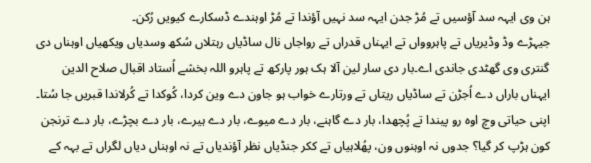ہن وی ایہہ سد آؤسیں تے مُڑ جدن ایہہ سد نہیں آؤندا تے مُڑ اوہندے ڈسکارے کیویں رُکن۔
جیہڑے وڈ وڈیریاں تے پاہروواں تے ایہناں قدراں تے رواجاں نال ساڈیاں رہتلاں سُکھ وسدیاں ویکھیاں اوہناں دی گنتری وی گھٹدی جاندی اے۔بار دی سار لین آلا ہک ہور پارکھ تے پاہرو اللہ بخشے اُستاد اقبال صلاح الدین ایہناں باراں دے اُجڑن تے ساڈیاں ریتاں تے ورتارے خواب ہو جاون دے وین کردا، کُوکدا تے کُرلاندا قبریں جا سُتا۔ اپنی حیاتی وچ اوہ رو پیندا تے پُچھدا، بار دے گاہنے، بار دے میوے، بار دے ہیرے، بار دے بچڑے، بار دے ترنجن کون ہڑپ کر گیا؟ جدوں نہ اوہنوں ون، پھُلاہیاں تے ککر جنڈیاں نظر آؤندیاں تے نہ اوہناں دیاں لگراں تے بہہ کے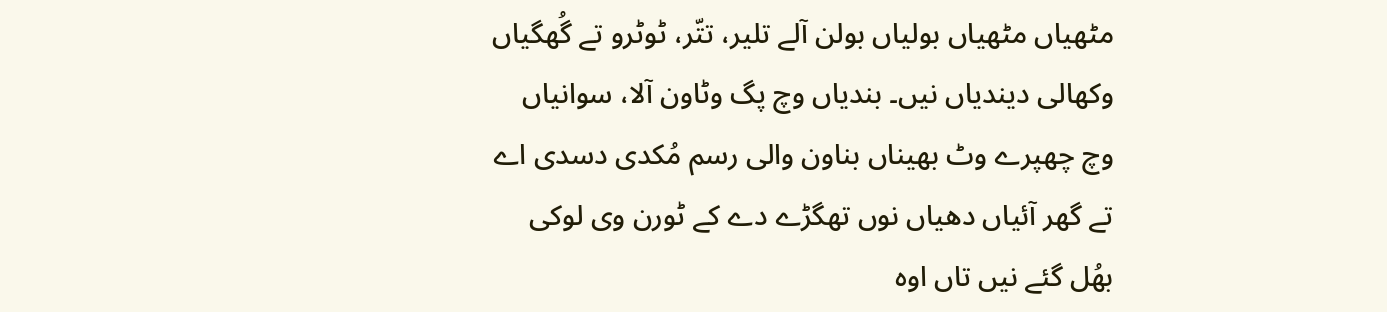مٹھیاں مٹھیاں بولیاں بولن آلے تلیر، تتّر، ٹوٹرو تے گُھگیاں وکھالی دیندیاں نیں۔ بندیاں وچ پگ وٹاون آلا، سوانیاں وچ چھپرے وٹ بھیناں بناون والی رسم مُکدی دسدی اے تے گھر آئیاں دھیاں نوں تھگڑے دے کے ٹورن وی لوکی بھُل گئے نیں تاں اوہ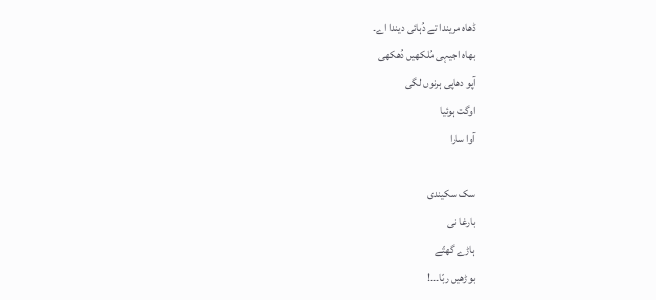ڈھاہ مریندا تے دُہائی دیندا اے۔
بھاہ اجیہی مُلکھیں دُھکھی
آپو دھاپی ہرنوں لگی
اوگت ہوئیا
آوا سارا

سک سکیندی
بارغا نی
ہاڑے گھتّے
بوڑھیں ربّا۔۔۔!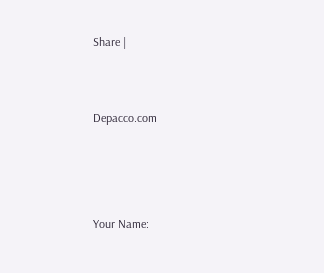Share |




Depacco.com






Your Name: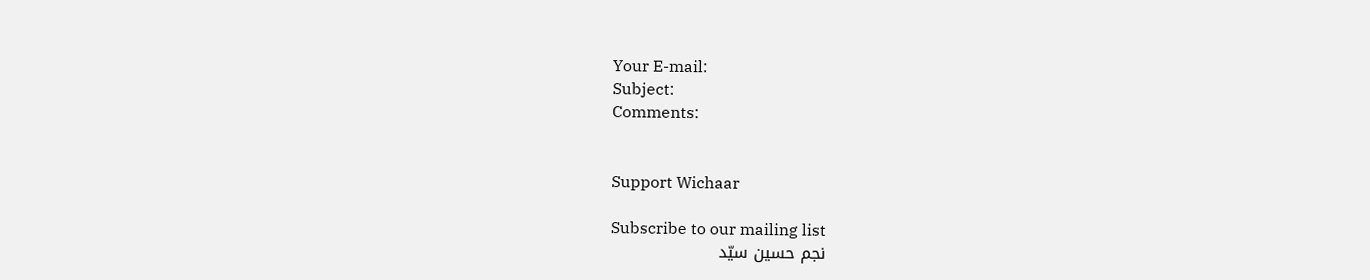Your E-mail:
Subject:
Comments:


Support Wichaar

Subscribe to our mailing list
نجم حسین سیّد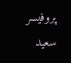پروفیسر سعید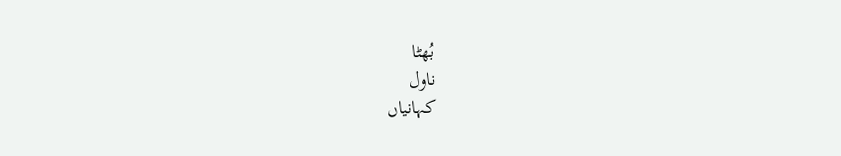بُھٹا
ناول
کہانیاں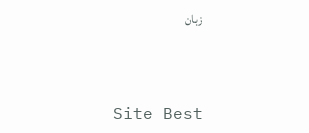زبان



Site Best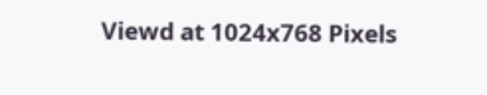Viewd at 1024x768 Pixels